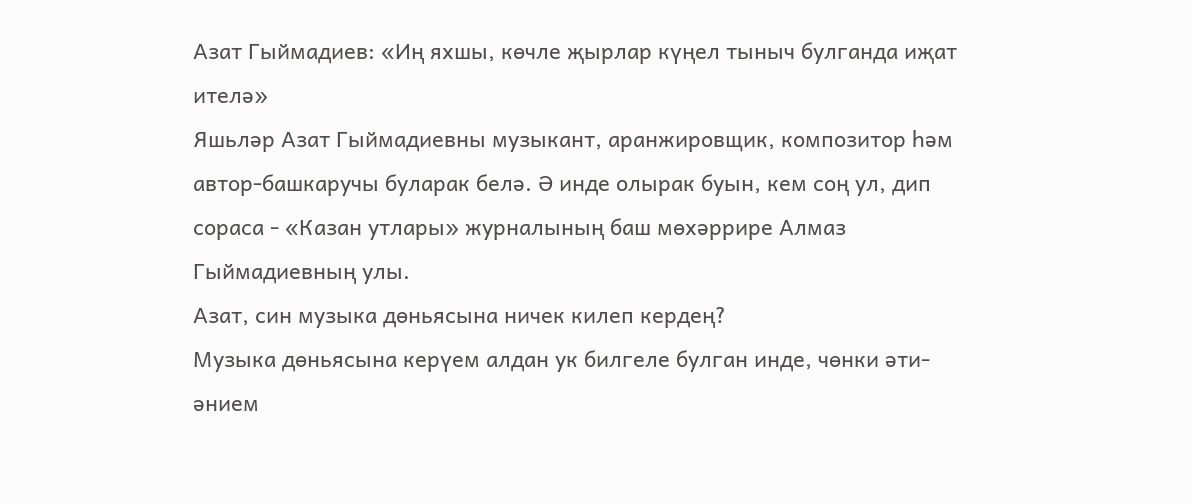Азат Гыймадиев: «Иң яхшы, көчле җырлар күңел тыныч булганда иҗат ителә»
Яшьләр Азат Гыймадиевны музыкант, аранжировщик, композитор һәм автор-башкаручы буларак белә. Ә инде олырак буын, кем соң ул, дип сораса - «Казан утлары» журналының баш мөхәррире Алмаз Гыймадиевның улы.
Азат, син музыка дөньясына ничек килеп кердең?
Музыка дөньясына керүем алдан ук билгеле булган инде, чөнки әти-әнием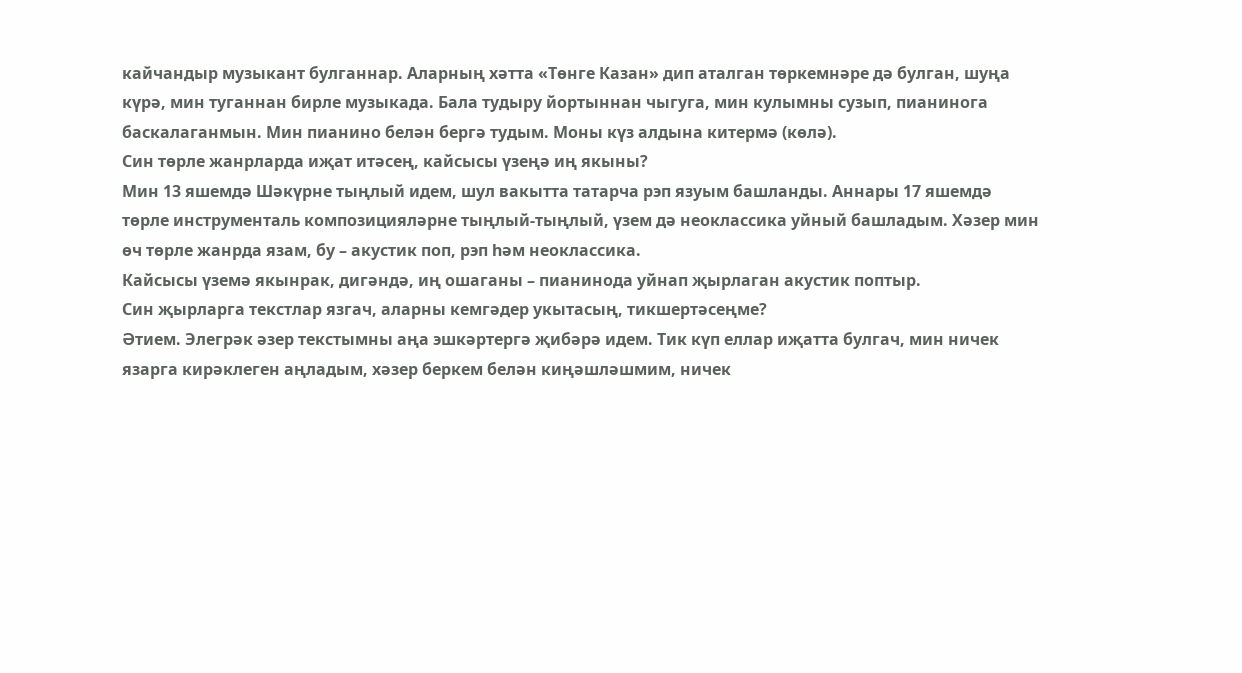кайчандыр музыкант булганнар. Аларның хәтта «Төнге Казан» дип аталган төркемнәре дә булган, шуңа күрә, мин туганнан бирле музыкада. Бала тудыру йортыннан чыгуга, мин кулымны сузып, пианинога баскалаганмын. Мин пианино белән бергә тудым. Моны күз алдына китермә (көлә).
Син төрле жанрларда иҗат итәсең, кайсысы үзеңә иң якыны?
Мин 13 яшемдә Шәкүрне тыңлый идем, шул вакытта татарча рэп язуым башланды. Аннары 17 яшемдә төрле инструменталь композицияләрне тыңлый-тыңлый, үзем дә неоклассика уйный башладым. Хәзер мин өч төрле жанрда язам, бу – акустик поп, рэп һәм неоклассика.
Кайсысы үземә якынрак, дигәндә, иң ошаганы – пианинода уйнап җырлаган акустик поптыр.
Син җырларга текстлар язгач, аларны кемгәдер укытасың, тикшертәсеңме?
Әтием. Элегрәк әзер текстымны аңа эшкәртергә җибәрә идем. Тик күп еллар иҗатта булгач, мин ничек язарга кирәклеген аңладым, хәзер беркем белән киңәшләшмим, ничек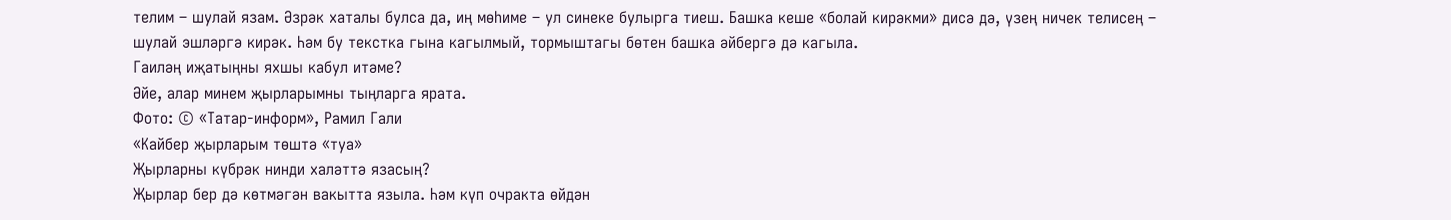телим – шулай язам. Әзрәк хаталы булса да, иң мөһиме – ул синеке булырга тиеш. Башка кеше «болай кирәкми» дисә дә, үзең ничек телисең – шулай эшләргә кирәк. Һәм бу текстка гына кагылмый, тормыштагы бөтен башка әйбергә дә кагыла.
Гаиләң иҗатыңны яхшы кабул итәме?
Әйе, алар минем җырларымны тыңларга ярата.
Фото: © «Татар-информ», Рамил Гали
«Кайбер җырларым төштә «туа»
Җырларны күбрәк нинди халәттә язасың?
Җырлар бер дә көтмәгән вакытта языла. Һәм күп очракта өйдән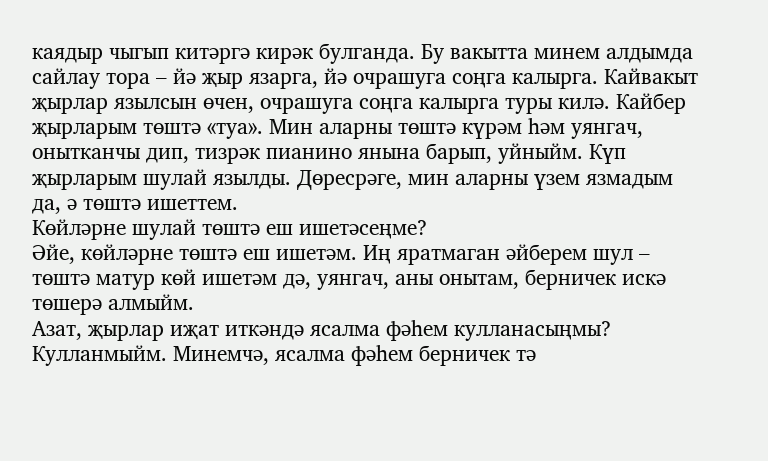каядыр чыгып китәргә кирәк булганда. Бу вакытта минем алдымда сайлау тора – йә җыр язарга, йә очрашуга соңга калырга. Кайвакыт җырлар язылсын өчен, очрашуга соңга калырга туры килә. Кайбер җырларым төштә «туа». Мин аларны төштә күрәм һәм уянгач, онытканчы дип, тизрәк пианино янына барып, уйныйм. Күп җырларым шулай язылды. Дөресрәге, мин аларны үзем язмадым да, ә төштә ишеттем.
Көйләрне шулай төштә еш ишетәсеңме?
Әйе, көйләрне төштә еш ишетәм. Иң яратмаган әйберем шул – төштә матур көй ишетәм дә, уянгач, аны онытам, берничек искә төшерә алмыйм.
Азат, җырлар иҗат иткәндә ясалма фәһем кулланасыңмы?
Кулланмыйм. Минемчә, ясалма фәһем берничек тә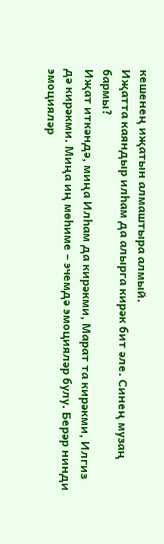кешенең иҗатын алмаштыра алмый.
Иҗатта каяндыр илһам да алырга кирәк бит әле. Синең музаң бармы?
Иҗат иткәндә, миңа Илһам да кирәкми, Марат та кирәкми, Илгиз дә кирәкми. Миңа иң мөһиме – эчемдә эмоцияләр булу. Берәр нинди эмоцияләр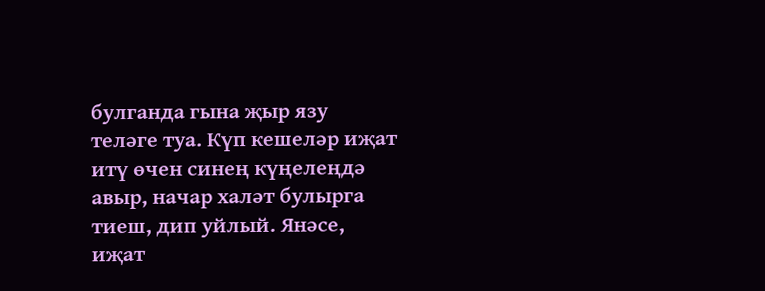булганда гына җыр язу теләге туа. Күп кешеләр иҗат итү өчен синең күңелеңдә авыр, начар халәт булырга тиеш, дип уйлый. Янәсе, иҗат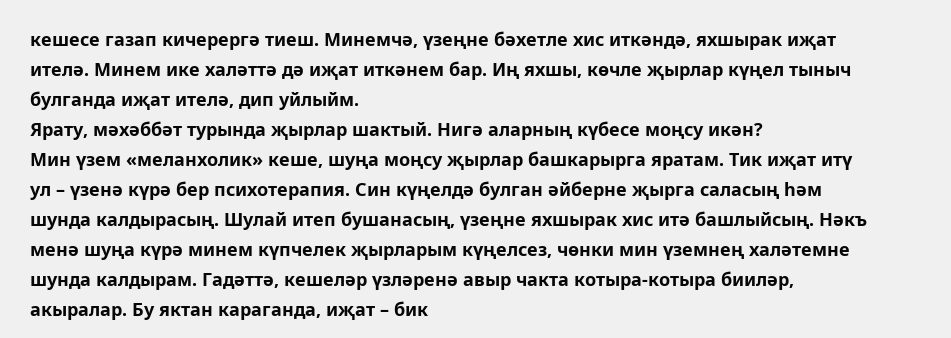кешесе газап кичерергә тиеш. Минемчә, үзеңне бәхетле хис иткәндә, яхшырак иҗат ителә. Минем ике халәттә дә иҗат иткәнем бар. Иң яхшы, көчле җырлар күңел тыныч булганда иҗат ителә, дип уйлыйм.
Ярату, мәхәббәт турында җырлар шактый. Нигә аларның күбесе моңсу икән?
Мин үзем «меланхолик» кеше, шуңа моңсу җырлар башкарырга яратам. Тик иҗат итү ул – үзенә күрә бер психотерапия. Син күңелдә булган әйберне җырга саласың һәм шунда калдырасың. Шулай итеп бушанасың, үзеңне яхшырак хис итә башлыйсың. Нәкъ менә шуңа күрә минем күпчелек җырларым күңелсез, чөнки мин үземнең халәтемне шунда калдырам. Гадәттә, кешеләр үзләренә авыр чакта котыра-котыра бииләр, акыралар. Бу яктан караганда, иҗат – бик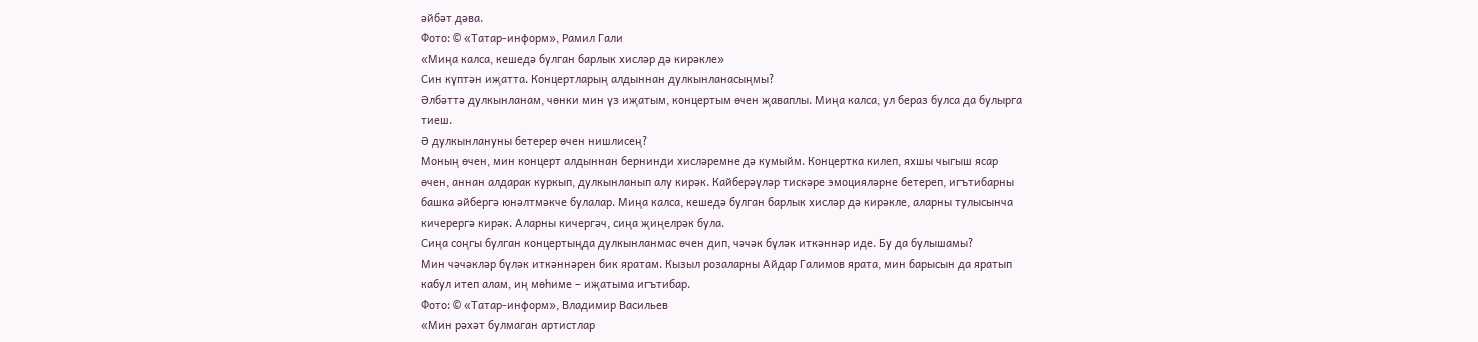әйбәт дәва.
Фото: © «Татар-информ», Рамил Гали
«Миңа калса, кешедә булган барлык хисләр дә кирәкле»
Син күптән иҗатта. Концертларың алдыннан дулкынланасыңмы?
Әлбәттә дулкынланам, чөнки мин үз иҗатым, концертым өчен җаваплы. Миңа калса, ул бераз булса да булырга тиеш.
Ә дулкынлануны бетерер өчен нишлисең?
Моның өчен, мин концерт алдыннан бернинди хисләремне дә кумыйм. Концертка килеп, яхшы чыгыш ясар өчен, аннан алдарак куркып, дулкынланып алу кирәк. Кайберәүләр тискәре эмоцияләрне бетереп, игътибарны башка әйбергә юнәлтмәкче булалар. Миңа калса, кешедә булган барлык хисләр дә кирәкле, аларны тулысынча кичерергә кирәк. Аларны кичергәч, сиңа җиңелрәк була.
Сиңа соңгы булган концертыңда дулкынланмас өчен дип, чәчәк бүләк иткәннәр иде. Бу да булышамы?
Мин чәчәкләр бүләк иткәннәрен бик яратам. Кызыл розаларны Айдар Галимов ярата, мин барысын да яратып кабул итеп алам, иң мөһиме – иҗатыма игътибар.
Фото: © «Татар-информ», Владимир Васильев
«Мин рәхәт булмаган артистлар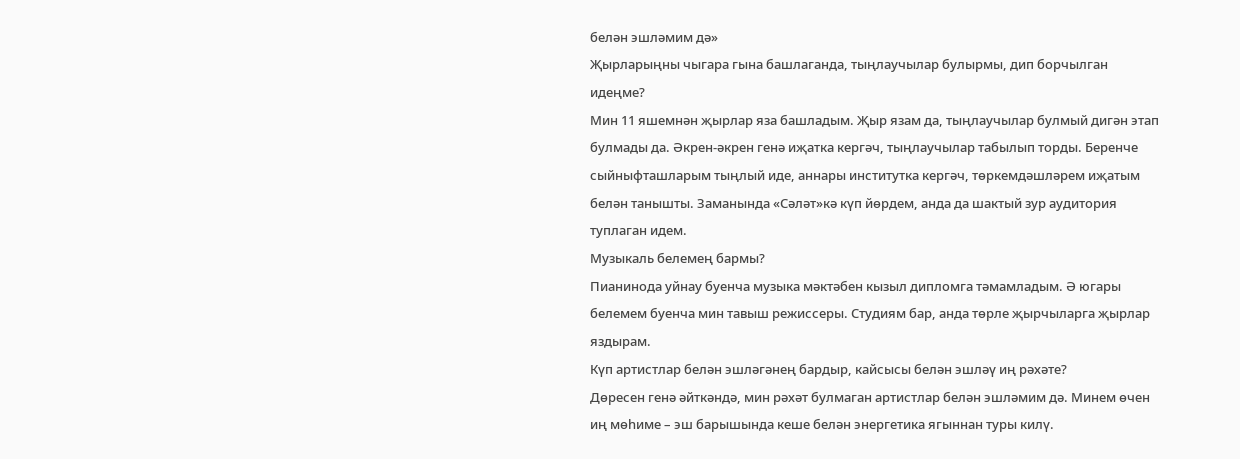белән эшләмим дә»
Җырларыңны чыгара гына башлаганда, тыңлаучылар булырмы, дип борчылган идеңме?
Мин 11 яшемнән җырлар яза башладым. Җыр язам да, тыңлаучылар булмый дигән этап булмады да. Әкрен-әкрен генә иҗатка кергәч, тыңлаучылар табылып торды. Беренче сыйныфташларым тыңлый иде, аннары институтка кергәч, төркемдәшләрем иҗатым белән танышты. Заманында «Сәләт»кә күп йөрдем, анда да шактый зур аудитория туплаган идем.
Музыкаль белемең бармы?
Пианинода уйнау буенча музыка мәктәбен кызыл дипломга тәмамладым. Ә югары белемем буенча мин тавыш режиссеры. Студиям бар, анда төрле җырчыларга җырлар яздырам.
Күп артистлар белән эшләгәнең бардыр, кайсысы белән эшләү иң рәхәте?
Дөресен генә әйткәндә, мин рәхәт булмаган артистлар белән эшләмим дә. Минем өчен иң мөһиме – эш барышында кеше белән энергетика ягыннан туры килү.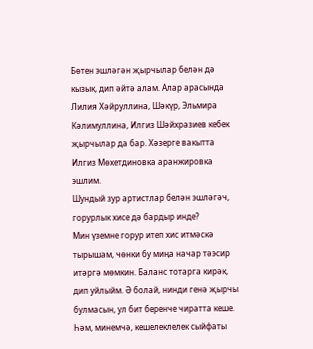Бөтен эшләгән җырчылар белән дә кызык, дип әйтә алам. Алар арасында Лилия Хәйруллина, Шәкүр, Эльмира Кәлимуллина, Илгиз Шәйхразиев кебек җырчылар да бар. Хәзерге вакытта Илгиз Мөхетдиновка аранжировка эшлим.
Шундый зур артистлар белән эшләгәч, горурлык хисе дә бардыр инде?
Мин үземне горур итеп хис итмәскә тырышам, чөнки бу миңа начар тәэсир итәргә мөмкин. Баланс тотарга кирәк, дип уйлыйм. Ә болай, нинди генә җырчы булмасын, ул бит беренче чиратта кеше. Һәм, минемчә, кешелеклелек сыйфаты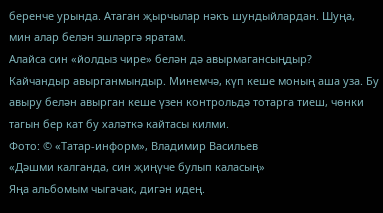беренче урында. Атаган җырчылар нәкъ шундыйлардан. Шуңа, мин алар белән эшләргә яратам.
Алайса син «йолдыз чире» белән дә авырмагансыңдыр?
Кайчандыр авырганмындыр. Минемчә, күп кеше моның аша уза. Бу авыру белән авырган кеше үзен контрольдә тотарга тиеш, чөнки тагын бер кат бу халәткә кайтасы килми.
Фото: © «Татар-информ», Владимир Васильев
«Дәшми калганда, син җиңүче булып каласың»
Яңа альбомым чыгачак, дигән идең.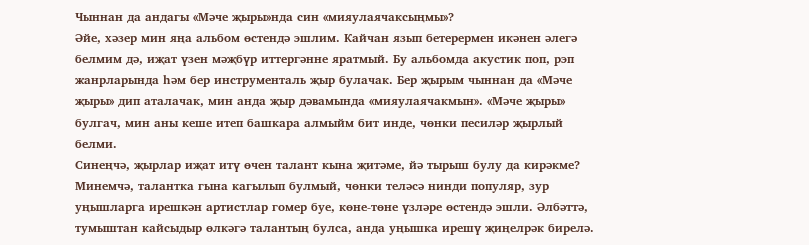Чыннан да андагы «Мәче җыры»нда син «мияулаячаксыңмы»?
Әйе, хәзер мин яңа альбом өстендә эшлим. Кайчан язып бетерермен икәнен әлегә белмим дә, иҗат үзен мәҗбүр иттергәнне яратмый. Бу альбомда акустик поп, рэп жанрларында һәм бер инструменталь җыр булачак. Бер җырым чыннан да «Мәче җыры» дип аталачак, мин анда җыр дәвамында «мияулаячакмын». «Мәче җыры» булгач, мин аны кеше итеп башкара алмыйм бит инде, чөнки песиләр җырлый белми.
Синеңчә, җырлар иҗат итү өчен талант кына җитәме, йә тырыш булу да кирәкме?
Минемчә, талантка гына кагылып булмый, чөнки теләсә нинди популяр, зур уңышларга ирешкән артистлар гомер буе, көне-төне үзләре өстендә эшли. Әлбәттә, тумыштан кайсыдыр өлкәгә талантың булса, анда уңышка ирешү җиңелрәк бирелә.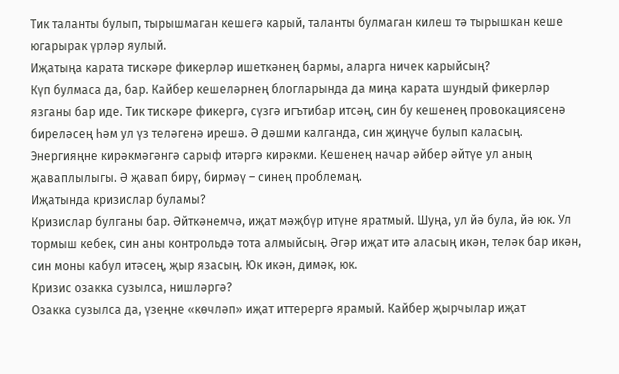Тик таланты булып, тырышмаган кешегә карый, таланты булмаган килеш тә тырышкан кеше югарырак үрләр яулый.
Иҗатыңа карата тискәре фикерләр ишеткәнең бармы, аларга ничек карыйсың?
Күп булмаса да, бар. Кайбер кешеләрнең блогларында да миңа карата шундый фикерләр язганы бар иде. Тик тискәре фикергә, сүзгә игътибар итсәң, син бу кешенең провокациясенә биреләсең һәм ул үз теләгенә ирешә. Ә дәшми калганда, син җиңүче булып каласың. Энергияңне кирәкмәгәнгә сарыф итәргә кирәкми. Кешенең начар әйбер әйтүе ул аның җаваплылыгы. Ә җавап бирү, бирмәү – синең проблемаң.
Иҗатында кризислар буламы?
Кризислар булганы бар. Әйткәнемчә, иҗат мәҗбүр итүне яратмый. Шуңа, ул йә була, йә юк. Ул тормыш кебек, син аны контрольдә тота алмыйсың. Әгәр иҗат итә аласың икән, теләк бар икән, син моны кабул итәсең, җыр язасың. Юк икән, димәк, юк.
Кризис озакка сузылса, нишләргә?
Озакка сузылса да, үзеңне «көчләп» иҗат иттерергә ярамый. Кайбер җырчылар иҗат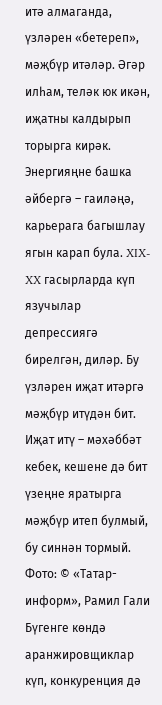итә алмаганда, үзләрен «бетереп», мәҗбүр итәләр. Әгәр илһам, теләк юк икән, иҗатны калдырып торырга кирәк. Энергияңне башка әйбергә – гаиләңә, карьерага багышлау ягын карап була. XIX-XX гасырларда күп язучылар депрессиягә бирелгән, диләр. Бу үзләрен иҗат итәргә мәҗбүр итүдән бит. Иҗат итү – мәхәббәт кебек, кешене дә бит үзеңне яратырга мәҗбүр итеп булмый, бу синнән тормый.
Фото: © «Татар-информ», Рамил Гали
Бүгенге көндә аранжировщиклар күп, конкуренция дә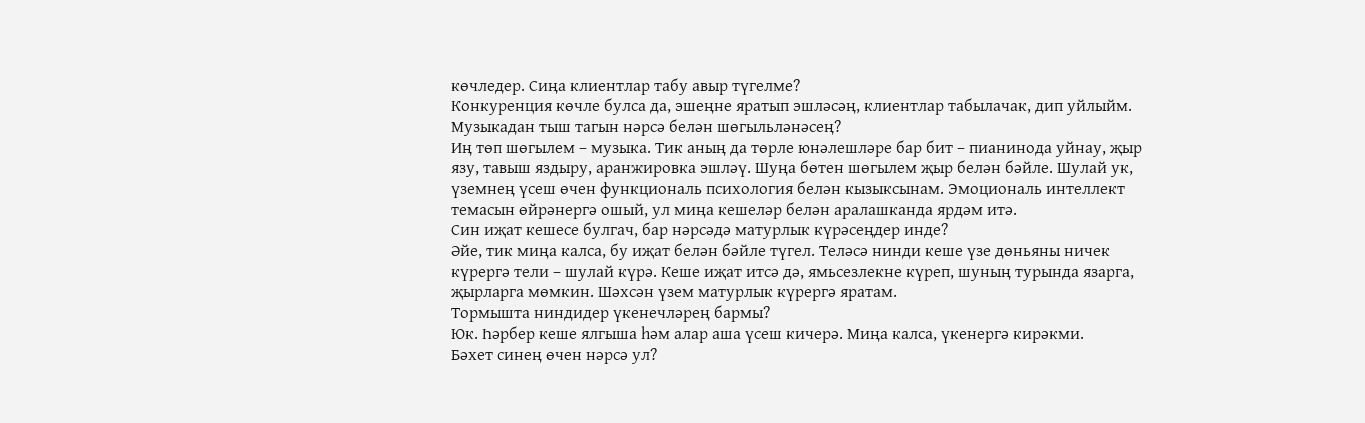көчледер. Сиңа клиентлар табу авыр түгелме?
Конкуренция көчле булса да, эшеңне яратып эшләсәң, клиентлар табылачак, дип уйлыйм.
Музыкадан тыш тагын нәрсә белән шөгыльләнәсең?
Иң төп шөгылем – музыка. Тик аның да төрле юнәлешләре бар бит – пианинода уйнау, җыр язу, тавыш яздыру, аранжировка эшләү. Шуңа бөтен шөгылем җыр белән бәйле. Шулай ук, үземнең үсеш өчен функциональ психология белән кызыксынам. Эмоциональ интеллект темасын өйрәнергә ошый, ул миңа кешеләр белән аралашканда ярдәм итә.
Син иҗат кешесе булгач, бар нәрсәдә матурлык күрәсеңдер инде?
Әйе, тик миңа калса, бу иҗат белән бәйле түгел. Теләсә нинди кеше үзе дөньяны ничек күрергә тели – шулай күрә. Кеше иҗат итсә дә, ямьсезлекне күреп, шуның турында язарга, җырларга мөмкин. Шәхсән үзем матурлык күрергә яратам.
Тормышта ниндидер үкенечләрең бармы?
Юк. Һәрбер кеше ялгыша һәм алар аша үсеш кичерә. Миңа калса, үкенергә кирәкми.
Бәхет синең өчен нәрсә ул?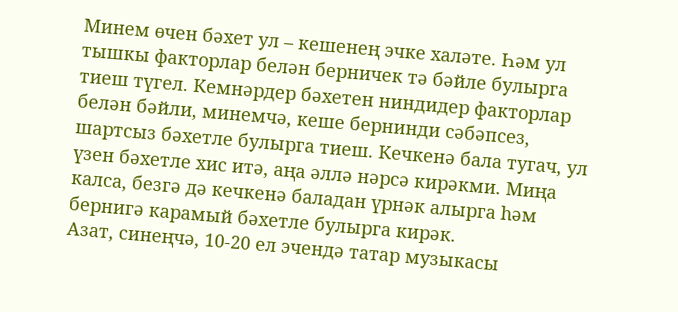Минем өчен бәхет ул – кешенең эчке халәте. Һәм ул тышкы факторлар белән берничек тә бәйле булырга тиеш түгел. Кемнәрдер бәхетен ниндидер факторлар белән бәйли, минемчә, кеше бернинди сәбәпсез, шартсыз бәхетле булырга тиеш. Кечкенә бала тугач, ул үзен бәхетле хис итә, аңа әллә нәрсә кирәкми. Миңа калса, безгә дә кечкенә баладан үрнәк алырга һәм бернигә карамый бәхетле булырга кирәк.
Азат, синеңчә, 10-20 ел эчендә татар музыкасы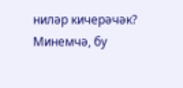ниләр кичерәчәк?
Минемчә, бу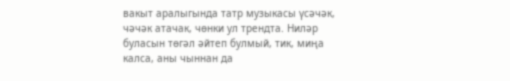вакыт аралыгында татр музыкасы үсәчәк, чәчәк атачак, чөнки ул трендта. Ниләр буласын төгәл әйтеп булмый, тик, миңа калса, аны чыннан да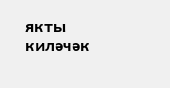якты киләчәк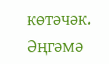көтәчәк.
Әңгәмә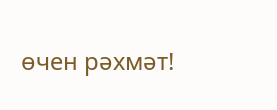өчен рәхмәт!